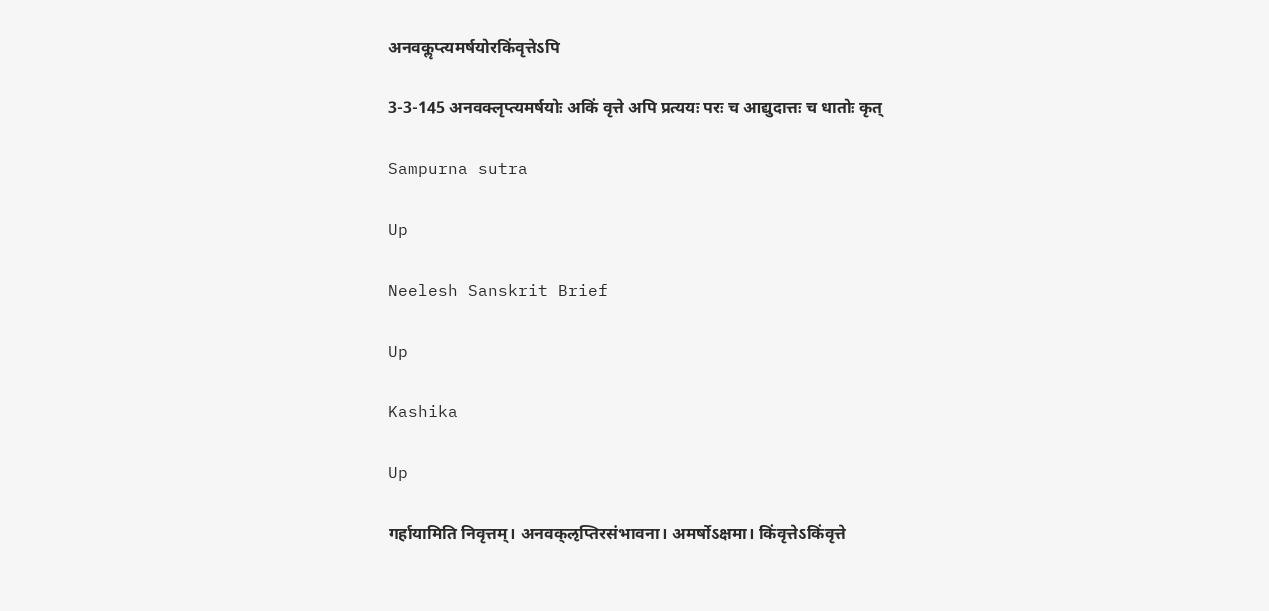अनवकॢप्त्यमर्षयोरकिंवृत्तेऽपि

3-3-145 अनवक्लृप्त्यमर्षयोः अकिं वृत्ते अपि प्रत्ययः परः च आद्युदात्तः च धातोः कृत्

Sampurna sutra

Up

Neelesh Sanskrit Brief

Up

Kashika

Up

गर्हायामिति निवृत्तम्। अनवक्ऌप्तिरसंभावना। अमर्षोऽक्षमा। किंवृत्तेऽकिंवृत्ते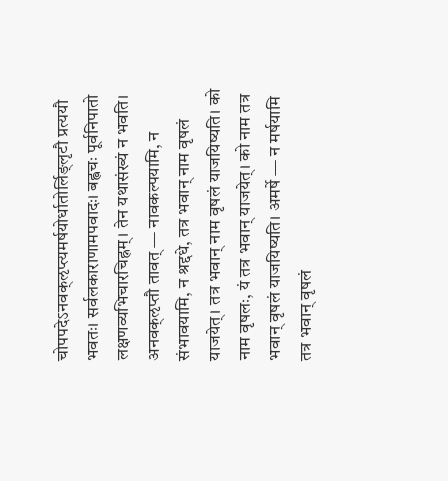चोपपदेऽनवक्ऌप्त्यमर्षयोर्धातोर्लिङ्लृटौ प्रत्ययौ भवतः। सर्वलकाराणामपवादः। बह्वचः पूर्वनिपातो लक्षणव्यभिचारचिह्नम्। तेन यथासंख्यं न भवति। अनवक्ऌप्तौ तावत् — नावकल्पयामि, न संभावयामि, न श्रद्दधे, तत्र भवान् नाम वृषलं याजयेत्। तत्र भवान् नाम वृषलं याजयिष्यति। को नाम वृषलः, यं तत्र भवान् याजयेत्। को नाम तत्र भवान् वृषलं याजयिष्यति। अमर्षे — न मर्षयामि तत्र भवान् वृषलं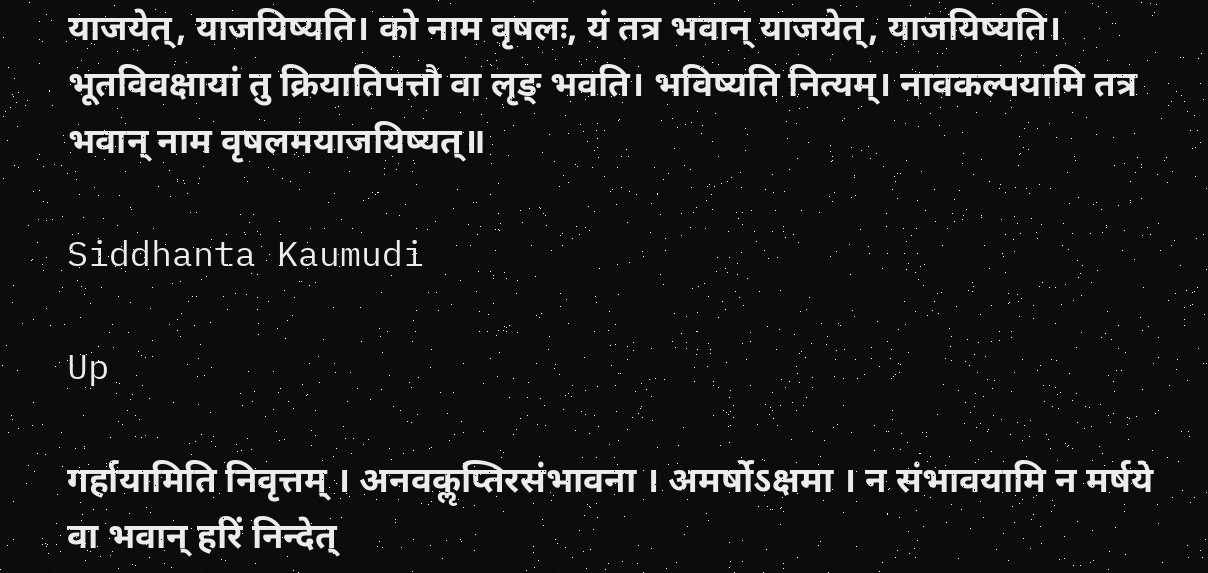याजयेत्, याजयिष्यति। को नाम वृषलः, यं तत्र भवान् याजयेत्, याजयिष्यति। भूतविवक्षायां तु क्रियातिपत्तौ वा लृङ् भवति। भविष्यति नित्यम्। नावकल्पयामि तत्र भवान् नाम वृषलमयाजयिष्यत्॥

Siddhanta Kaumudi

Up

गर्हायामिति निवृत्तम् । अनवकॢप्तिरसंभावना । अमर्षोऽक्षमा । न संभावयामि न मर्षये वा भवान् हरिं निन्देत्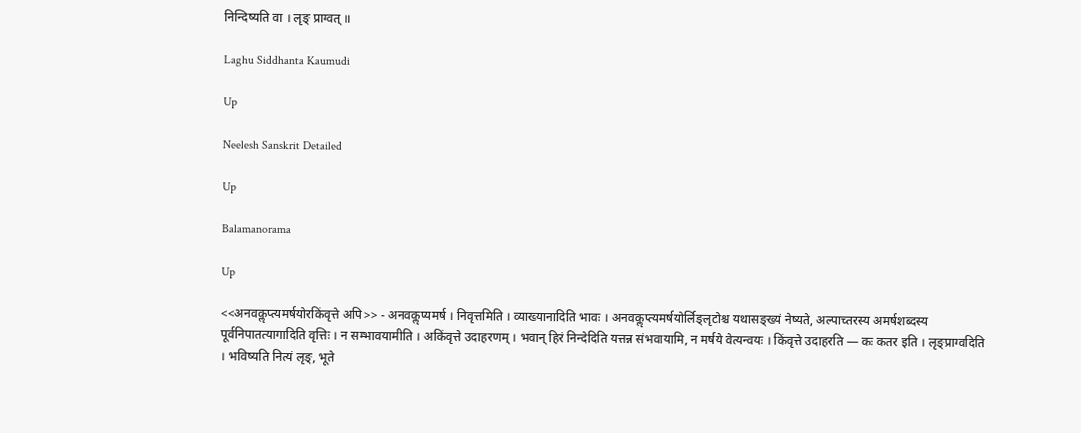निन्दिष्यति वा । लृङ् प्राग्वत् ॥

Laghu Siddhanta Kaumudi

Up

Neelesh Sanskrit Detailed

Up

Balamanorama

Up

<<अनवकॢप्त्यमर्षयोरकिंवृत्ते अपि>> - अनवकॢप्यमर्ष । निवृत्तमिति । व्याख्यानादिति भावः । अनवकॢप्त्यमर्षयोर्लिङ्लृटोश्च यथासङ्ख्यं नेष्यते, अल्पाच्तरस्य अमर्षशब्दस्य पूर्वनिपातत्यागादिति वृत्तिः । न सम्भावयामीति । अकिंवृत्ते उदाहरणम् । भवान् हिरं निन्देदिति यत्तन्न संभवायामि, न मर्षये वेत्यन्वयः । किंवृत्ते उदाहरति — कः कतर इति । लृङ्प्राग्वदिति । भविष्यति नित्यं लृङ्, भूते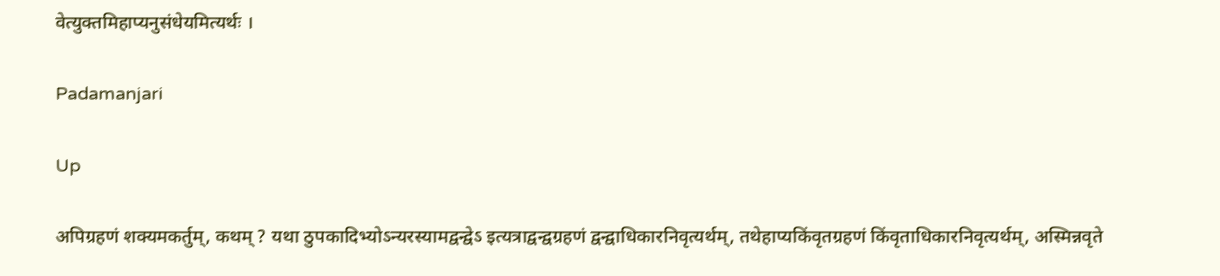वेत्युक्तमिहाप्यनुसंधेयमित्यर्थः ।

Padamanjari

Up

अपिग्रहणं शक्यमकर्तुम्, कथम् ? यथा ठुपकादिभ्योऽन्यरस्यामद्वन्द्वेऽ इत्यत्राद्वन्द्वग्रहणं द्वन्द्वाधिकारनिवृत्यर्थम्, तथेहाप्यकिंवृतग्रहणं किंवृताधिकारनिवृत्यर्थम्, अस्मिन्नवृते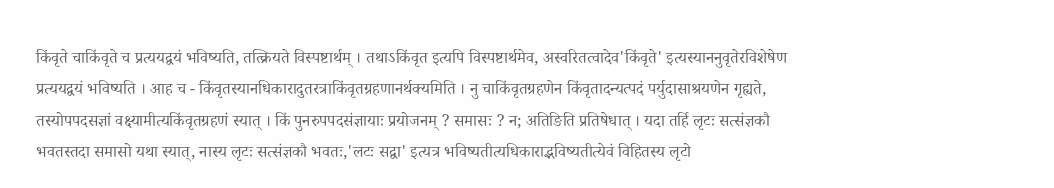किंवृते चाकिंवृते च प्रत्ययद्वयं भविष्यति, तत्क्रियते विस्पष्टार्थम् । तथाऽकिंवृत इत्यपि विस्पष्टार्थमेव, अस्वरितत्वादेव'किंवृते' इत्यस्याननुवृतेरविशेषेण प्रत्ययद्वयं भविष्यति । आह च - किंवृतस्यानधिकारादुतरत्राकिंवृतग्रहणानर्थक्यमिति । नु चाकिंवृतग्रहणेन किंवृतादन्यत्पदं पर्युदासाश्रयणेन गृह्यते, तस्योपपदसज्ञां वक्ष्यामीत्यकिंवृतग्रहणं स्यात् । किं पुनरुपपदसंज्ञायाः प्रयोजनम् ? समासः ? न; अतिङिति प्रतिषेधात् । यदा तर्हि लृटः सत्संज्ञकौ भवतस्तदा समासो यथा स्यात्, नास्य लृटः सत्संज्ञकौ भवतः,'लटः सद्वा' इत्यत्र भविष्यतीत्यधिकाराद्भविष्यतीत्येवं विहितस्य लृटो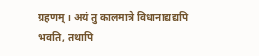ग्रहणम् । अयं तु कालमात्रे विधानाद्यद्यपि भवति, तथापि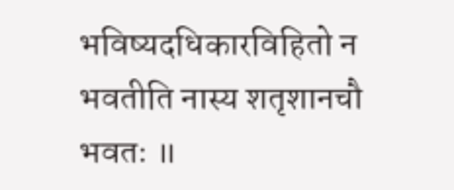भविष्यदधिकारविहितो न भवतीति नास्य शतृशानचौ भवतः ॥